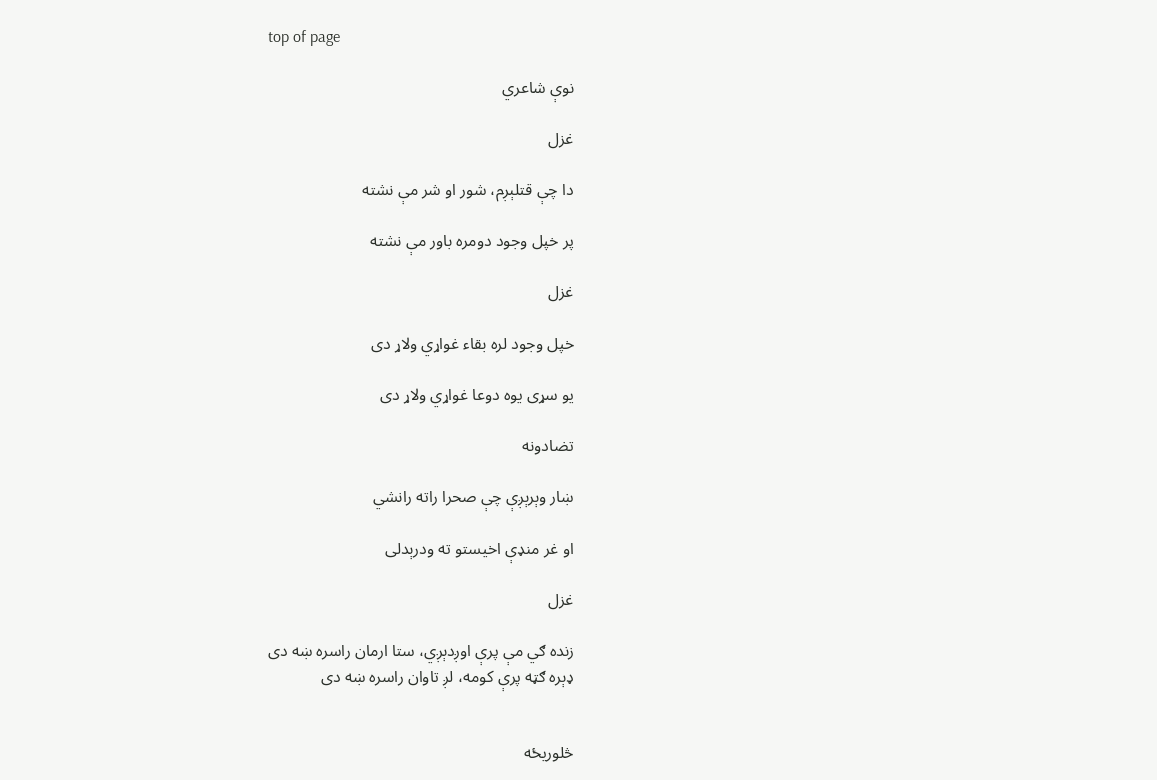top of page

نوې شاعري

غزل

دا چې قتلېږم، شور او شر مې نشته

پر خپل وجود دومره باور مې نشته

غزل

خپل وجود لره بقاء غواړي ولاړ دى

يو سړى يوه دوعا غواړي ولاړ دى

تضادونه

ښار وېرېږې چې صحرا راته رانشي

او غر منډې اخيستو ته ودرېدلى

غزل

زنده ګي مې پرې اوږدېږي، ستا ارمان راسره ښه دى
ډېره ګټه پرې كومه، لږ تاوان راسره ښه دى


څلوريځه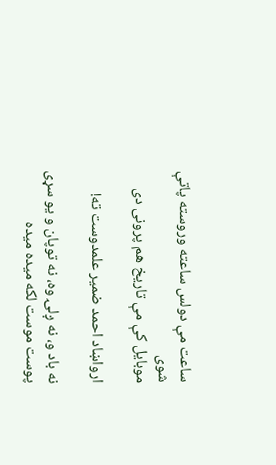ساعت مې دولس ساعته وروسته پاتې شوى
موبايل كې مې تاريخ هم پرونى دى

ارواښاد احمد ضمير علمدوست ته!

نه باد و، نه ږلۍ وه، نه توپان و يو سړى
پوست موست لكه ميده ميده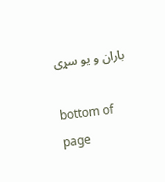باران و يو سړى

bottom of page